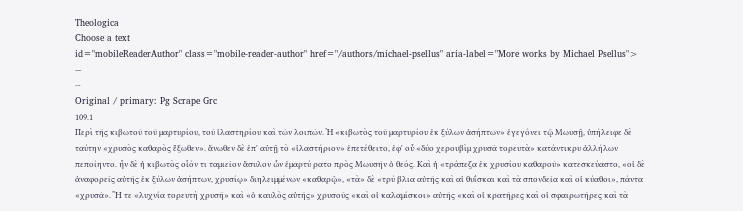Theologica
Choose a text
id="mobileReaderAuthor" class="mobile-reader-author" href="/authors/michael-psellus" aria-label="More works by Michael Psellus">
—
⋯
Original / primary: Pg Scrape Grc
109.1
Περὶ τῆς κιβωτοῦ τοῦ μαρτυρίου, τοῦ ἱλαστηρίου καὶ τῶν λοιπῶν. Ἡ «κιβωτὸς τοῦ μαρτυρίου ἐκ ξύλων ἀσήπτων» ἐγεγόνει τῷ Μωυσῇ, ὑπήλειφε δὲ ταύτην «χρυσὸς καθαρὸς ἔξωθεν». ἄνωθεν δὲ ἐπ' αὐτῇ τὸ «ἱλαστήριον» ἐπετέθειτο, ἐφ' οὗ «δύο χερουβὶμ χρυσᾶ τορευτὰ» κατάντικρυ ἀλλήλων πεποίηντο. ἦν δὲ ἡ κιβωτὸς οἷόν τι ταμιεῖον ἄσυλον ὧν ἐμαρτύ ρατο πρὸς Μωυσῆν ὁ θεός. Καὶ ἡ «τράπεζα ἐκ χρυσίου καθαροῦ» κατεσκεύαστο, «οἱ δὲ ἀναφορεῖς αὐτῆς ἐκ ξύλων ἀσήπτων, χρυσίῳ» διηλειμμένων «καθαρῷ», «τὰ» δὲ «τρύ βλια αὐτῆς καὶ αἱ θυΐσκαι καὶ τὰ σπονδεῖα καὶ οἱ κύαθοι», πάντα «χρυσᾶ». Ἥ τε «λυχνία τορευτὴ χρυσῆ» καὶ «ὁ καυλὸς αὐτῆς» χρυσοῦς «καὶ οἱ καλαμίσκοι» αὐτῆς «καὶ οἱ κρατῆρες καὶ οἱ σφαιρωτῆρες καὶ τὰ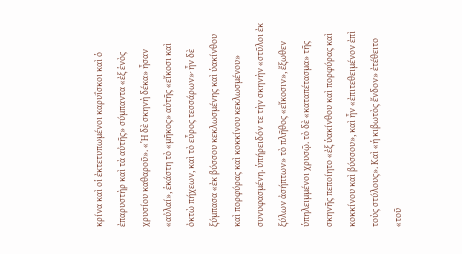κρίνα καὶ οἱ ἐκτετυπωμένοι καρυΐσκοι καὶ ὁ ἐπαρυστὴρ καὶ τὰ αὐτῆς» σύμπαντα «ἐξ ἑνὸς χρυσίου καθαροῦ». «Ἡ δὲ σκηνὴ δέκα» ἦσαν «αὐλαί», ἑκάστη τὸ «μῆκος» αὐτῆς «εἴκοσι καὶ ὀκτὼ πήχεων, καὶ τὸ εὖρος τεσσάρων»· ἦν δὲ ξύμπασα «ἐκ βύσσου κεκλωσμένης καὶ ὑακίνθου καὶ πορφύρας καὶ κοκκίνου κεκλωσμένου» συνυφασμένη. ὑπήρειδόν τε τὴν σκηνὴν «στῦλοι ἐκ ξύλων ἀσήπτων» τὸ πλῆθος «εἴκοσιν», ἔξωθεν ὑπηλειμμένοι χρυσῷ. τὸ δὲ «καταπέτασμα» τῆς σκηνῆς πεποίητο «ἐξ ὑακίνθου καὶ πορφύρας καὶ κοκκίνου καὶ βύσσου», καὶ ἦν «ἐπιτεθειμένον ἐπὶ τοὺς στύλους». Καὶ «ἡ κιβωτὸς ἔνδον» ἐτέθειτο «τοῦ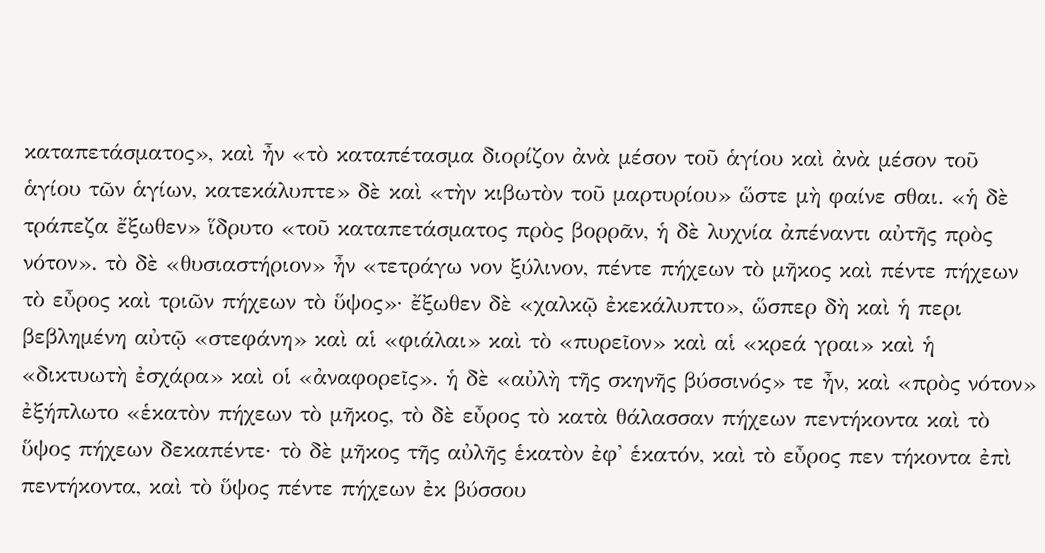καταπετάσματος», καὶ ἦν «τὸ καταπέτασμα διορίζον ἀνὰ μέσον τοῦ ἁγίου καὶ ἀνὰ μέσον τοῦ ἁγίου τῶν ἁγίων, κατεκάλυπτε» δὲ καὶ «τὴν κιβωτὸν τοῦ μαρτυρίου» ὥστε μὴ φαίνε σθαι. «ἡ δὲ τράπεζα ἔξωθεν» ἵδρυτο «τοῦ καταπετάσματος πρὸς βορρᾶν, ἡ δὲ λυχνία ἀπέναντι αὐτῆς πρὸς νότον». τὸ δὲ «θυσιαστήριον» ἦν «τετράγω νον ξύλινον, πέντε πήχεων τὸ μῆκος καὶ πέντε πήχεων τὸ εὖρος καὶ τριῶν πήχεων τὸ ὕψος»· ἔξωθεν δὲ «χαλκῷ ἐκεκάλυπτο», ὥσπερ δὴ καὶ ἡ περι βεβλημένη αὐτῷ «στεφάνη» καὶ αἱ «φιάλαι» καὶ τὸ «πυρεῖον» καὶ αἱ «κρεά γραι» καὶ ἡ «δικτυωτὴ ἐσχάρα» καὶ οἱ «ἀναφορεῖς». ἡ δὲ «αὐλὴ τῆς σκηνῆς βύσσινός» τε ἦν, καὶ «πρὸς νότον» ἐξήπλωτο «ἑκατὸν πήχεων τὸ μῆκος, τὸ δὲ εὖρος τὸ κατὰ θάλασσαν πήχεων πεντήκοντα καὶ τὸ ὕψος πήχεων δεκαπέντε· τὸ δὲ μῆκος τῆς αὐλῆς ἑκατὸν ἐφ' ἑκατόν, καὶ τὸ εὖρος πεν τήκοντα ἐπὶ πεντήκοντα, καὶ τὸ ὕψος πέντε πήχεων ἐκ βύσσου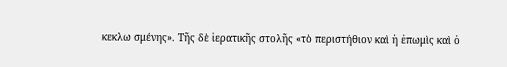κεκλω σμένης». Τῆς δὲ ἱερατικῆς στολῆς «τὸ περιστήθιον καὶ ἡ ἐπωμὶς καὶ ὁ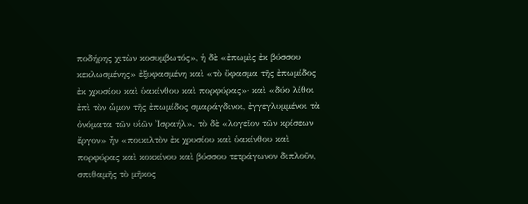ποδήρης χιτὼν κοσυμβωτός», ἡ δὲ «ἐπωμὶς ἐκ βύσσου κεκλωσμένης» ἐξυφασμένη καὶ «τὸ ὕφασμα τῆς ἐπωμίδος ἐκ χρυσίου καὶ ὑακίνθου καὶ πορφύρας»· καὶ «δύο λίθοι ἐπὶ τὸν ὦμον τῆς ἐπωμίδος σμαράγδινοι, ἐγγεγλυμμένοι τὰ ὀνόματα τῶν υἱῶν Ἰσραήλ». τὸ δὲ «λογεῖον τῶν κρίσεων ἔργον» ἦν «ποικιλτὸν ἐκ χρυσίου καὶ ὑακίνθου καὶ πορφύρας καὶ κοκκίνου καὶ βύσσου τετράγωνον διπλοῦν, σπιθαμῆς τὸ μῆκος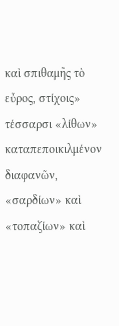καὶ σπιθαμῆς τὸ εὖρος, στίχοις» τέσσαρσι «λίθων» καταπεποικιλμένον διαφανῶν, «σαρδίων» καὶ «τοπαζίων» καὶ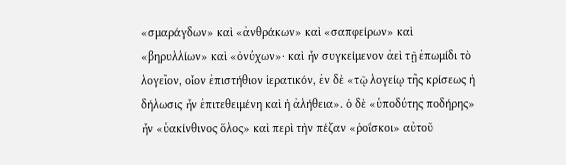«σμαράγδων» καὶ «ἀνθράκων» καὶ «σαπφείρων» καὶ «βηρυλλίων» καὶ «ὀνύχων»· καὶ ἦν συγκείμενον ἀεὶ τῇ ἐπωμίδι τὸ λογεῖον, οἷον ἐπιστήθιον ἱερατικόν, ἐν δὲ «τῷ λογείῳ τῆς κρίσεως ἡ δήλωσις ἦν ἐπιτεθειμένη καὶ ἡ ἀλήθεια». ὁ δὲ «ὑποδύτης ποδήρης» ἦν «ὑακίνθινος ὅλος» καὶ περὶ τὴν πέζαν «ῥοΐσκοι» αὐτοῦ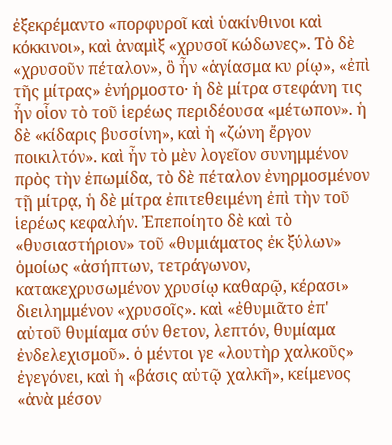ἐξεκρέμαντο «πορφυροῖ καὶ ὑακίνθινοι καὶ κόκκινοι», καὶ ἀναμὶξ «χρυσοῖ κώδωνες». Τὸ δὲ «χρυσοῦν πέταλον», ὃ ἦν «ἁγίασμα κυ ρίῳ», «ἐπὶ τῆς μίτρας» ἐνήρμοστο· ἡ δὲ μίτρα στεφάνη τις ἦν οἷον τὸ τοῦ ἱερέως περιδέουσα «μέτωπον». ἡ δὲ «κίδαρις βυσσίνη», καὶ ἡ «ζώνη ἔργον ποικιλτόν». καὶ ἦν τὸ μὲν λογεῖον συνημμένον πρὸς τὴν ἐπωμίδα, τὸ δὲ πέταλον ἐνηρμοσμένον τῇ μίτρᾳ, ἡ δὲ μίτρα ἐπιτεθειμένη ἐπὶ τὴν τοῦ ἱερέως κεφαλήν. Ἐπεποίητο δὲ καὶ τὸ «θυσιαστήριον» τοῦ «θυμιάματος ἐκ ξύλων» ὁμοίως «ἀσήπτων, τετράγωνον, κατακεχρυσωμένον χρυσίῳ καθαρῷ, κέρασι» διειλημμένον «χρυσοῖς». καὶ «ἐθυμιᾶτο ἐπ' αὐτοῦ θυμίαμα σύν θετον, λεπτόν, θυμίαμα ἐνδελεχισμοῦ». ὁ μέντοι γε «λουτὴρ χαλκοῦς» ἐγεγόνει, καὶ ἡ «βάσις αὐτῷ χαλκῆ», κείμενος «ἀνὰ μέσον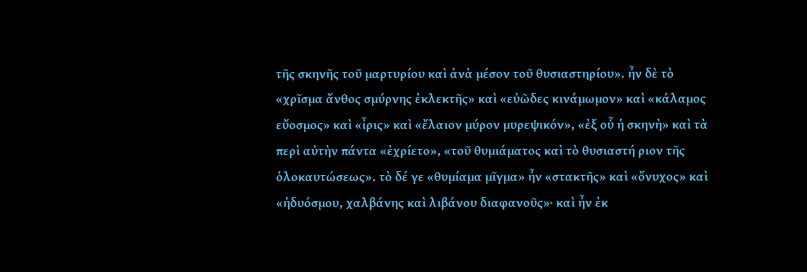τῆς σκηνῆς τοῦ μαρτυρίου καὶ ἀνὰ μέσον τοῦ θυσιαστηρίου». ἦν δὲ τὸ «χρῖσμα ἄνθος σμύρνης ἐκλεκτῆς» καὶ «εὐῶδες κινάμωμον» καὶ «κάλαμος εὔοσμος» καὶ «ἶρις» καὶ «ἔλαιον μύρον μυρεψικόν», «ἐξ οὗ ἡ σκηνὴ» καὶ τὰ περὶ αὐτὴν πάντα «ἐχρίετο», «τοῦ θυμιάματος καὶ τὸ θυσιαστή ριον τῆς ὁλοκαυτώσεως». τὸ δέ γε «θυμίαμα μῖγμα» ἦν «στακτῆς» καὶ «ὄνυχος» καὶ «ἡδυόσμου, χαλβάνης καὶ λιβάνου διαφανοῦς»· καὶ ἦν ἐκ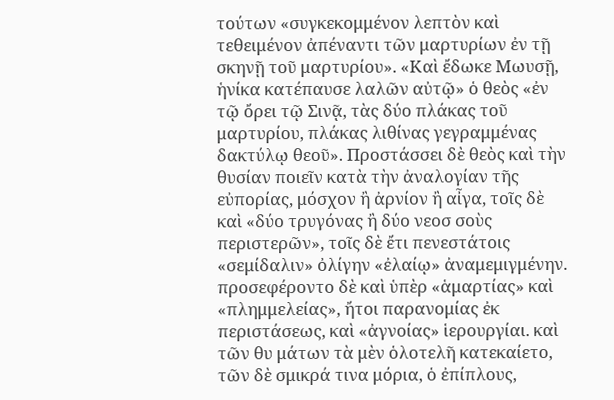τούτων «συγκεκομμένον λεπτὸν καὶ τεθειμένον ἀπέναντι τῶν μαρτυρίων ἐν τῇ σκηνῇ τοῦ μαρτυρίου». «Καὶ ἔδωκε Μωυσῇ, ἡνίκα κατέπαυσε λαλῶν αὐτῷ» ὁ θεὸς «ἐν τῷ ὄρει τῷ Σινᾷ, τὰς δύο πλάκας τοῦ μαρτυρίου, πλάκας λιθίνας γεγραμμένας δακτύλῳ θεοῦ». Προστάσσει δὲ θεὸς καὶ τὴν θυσίαν ποιεῖν κατὰ τὴν ἀναλογίαν τῆς εὐπορίας, μόσχον ἢ ἀρνίον ἢ αἶγα, τοῖς δὲ καὶ «δύο τρυγόνας ἢ δύο νεοσ σοὺς περιστερῶν», τοῖς δὲ ἔτι πενεστάτοις «σεμίδαλιν» ὀλίγην «ἐλαίῳ» ἀναμεμιγμένην. προσεφέροντο δὲ καὶ ὑπὲρ «ἁμαρτίας» καὶ «πλημμελείας», ἤτοι παρανομίας ἐκ περιστάσεως, καὶ «ἀγνοίας» ἱερουργίαι. καὶ τῶν θυ μάτων τὰ μὲν ὁλοτελῆ κατεκαίετο, τῶν δὲ σμικρά τινα μόρια, ὁ ἐπίπλους,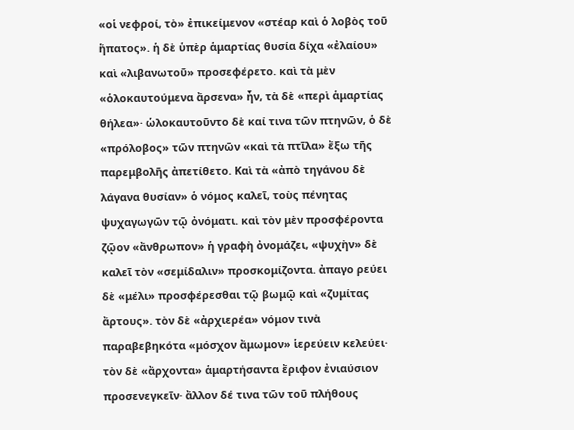«οἱ νεφροί, τὸ» ἐπικείμενον «στέαρ καὶ ὁ λοβὸς τοῦ ἥπατος». ἡ δὲ ὑπὲρ ἁμαρτίας θυσία δίχα «ἐλαίου» καὶ «λιβανωτοῦ» προσεφέρετο. καὶ τὰ μὲν «ὁλοκαυτούμενα ἄρσενα» ἦν, τὰ δὲ «περὶ ἁμαρτίας θήλεα»· ὡλοκαυτοῦντο δὲ καί τινα τῶν πτηνῶν, ὁ δὲ «πρόλοβος» τῶν πτηνῶν «καὶ τὰ πτῖλα» ἔξω τῆς παρεμβολῆς ἀπετίθετο. Καὶ τὰ «ἀπὸ τηγάνου δὲ λάγανα θυσίαν» ὁ νόμος καλεῖ, τοὺς πένητας ψυχαγωγῶν τῷ ὀνόματι. καὶ τὸν μὲν προσφέροντα ζῷον «ἄνθρωπον» ἡ γραφὴ ὀνομάζει, «ψυχὴν» δὲ καλεῖ τὸν «σεμίδαλιν» προσκομίζοντα. ἀπαγο ρεύει δὲ «μέλι» προσφέρεσθαι τῷ βωμῷ καὶ «ζυμίτας ἄρτους». τὸν δὲ «ἀρχιερέα» νόμον τινὰ παραβεβηκότα «μόσχον ἄμωμον» ἱερεύειν κελεύει· τὸν δὲ «ἄρχοντα» ἁμαρτήσαντα ἔριφον ἐνιαύσιον προσενεγκεῖν· ἄλλον δέ τινα τῶν τοῦ πλήθους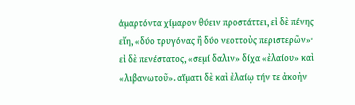ἁμαρτόντα χίμαρον θύειν προστάττει, εἰ δὲ πένης εἴη, «δύο τρυγόνας ἢ δύο νεοττοὺς περιστερῶν»· εἰ δὲ πενέστατος, «σεμί δαλιν» δίχα «ἐλαίου» καὶ «λιβανωτοῦ». αἵματι δὲ καὶ ἐλαίῳ τήν τε ἀκοὴν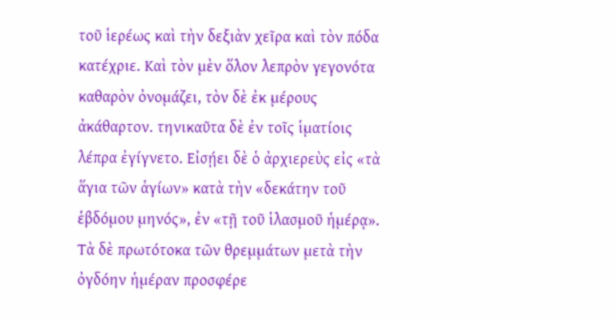τοῦ ἱερέως καὶ τὴν δεξιὰν χεῖρα καὶ τὸν πόδα κατέχριε. Καὶ τὸν μὲν ὅλον λεπρὸν γεγονότα καθαρὸν ὀνομάζει, τὸν δὲ ἐκ μέρους ἀκάθαρτον. τηνικαῦτα δὲ ἐν τοῖς ἱματίοις λέπρα ἐγίγνετο. Εἰσῄει δὲ ὁ ἀρχιερεὺς εἰς «τὰ ἅγια τῶν ἁγίων» κατὰ τὴν «δεκάτην τοῦ ἑβδόμου μηνός», ἐν «τῇ τοῦ ἱλασμοῦ ἡμέρᾳ». Τὰ δὲ πρωτότοκα τῶν θρεμμάτων μετὰ τὴν ὀγδόην ἡμέραν προσφέρε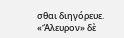σθαι διηγόρευε. «Ἄλευρον» δὲ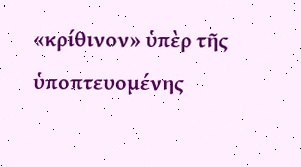«κρίθινον» ὑπὲρ τῆς ὑποπτευομένης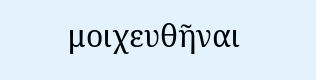μοιχευθῆναι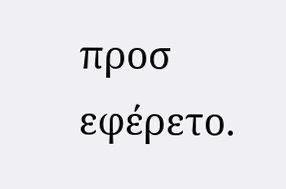προσ εφέρετο.